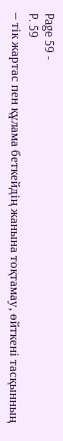Page 59 -
P. 59
– тік жартас пен құлама беткейдің жанына тоқтамау, өйткені тасқынның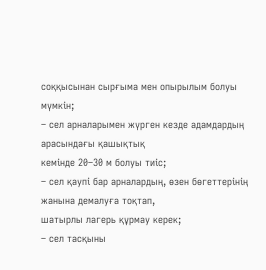соққысынан сырғыма мен опырылым болуы мүмкін;
– сел арналарымен жүрген кезде адамдардың арасындағы қашықтық
кемінде 20–30 м болуы тиіс;
– сел қаупі бар арналардың, өзен бөгеттерінің жанына демалуға тоқтап,
шатырлы лагерь құрмау керек;
– сел тасқыны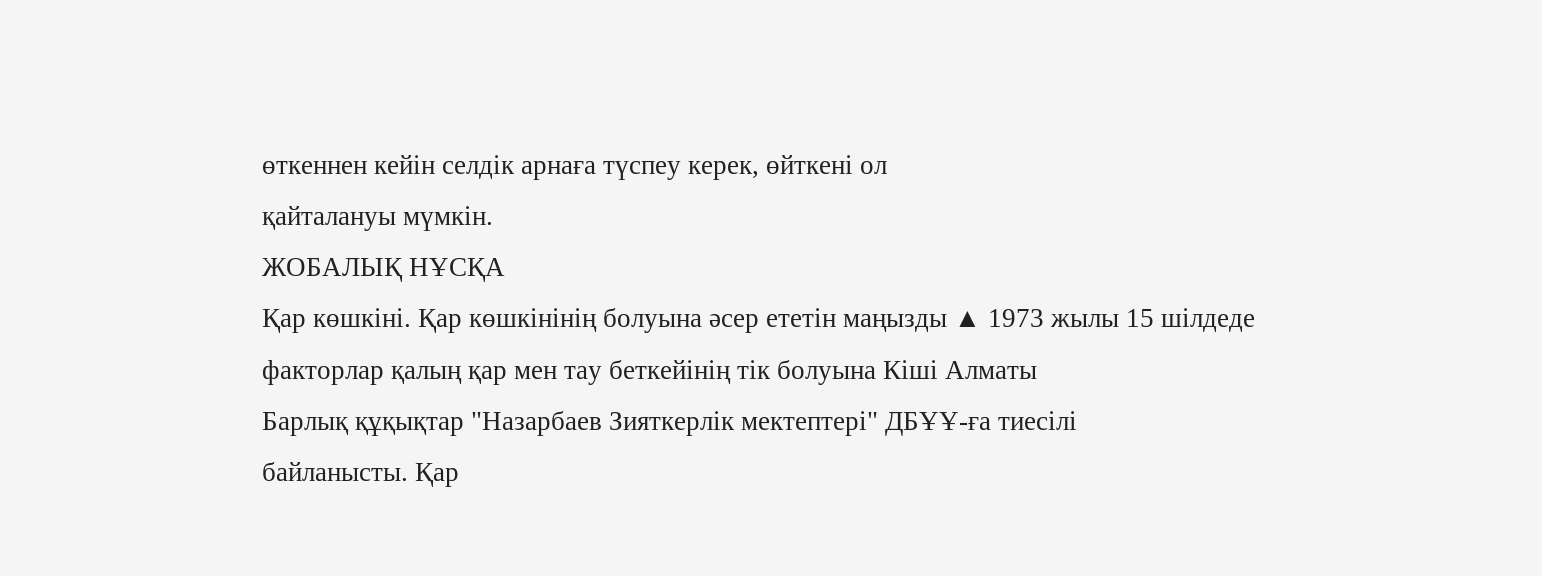өткеннен кейін селдік арнаға түспеу керек, өйткені ол
қайталануы мүмкін.
ЖОБАЛЫҚ НҰСҚА
Қар көшкіні. Қар көшкінінің болуына әсер ететін маңызды ▲ 1973 жылы 15 шілдеде
факторлар қалың қар мен тау беткейінің тік болуына Кіші Алматы
Барлық құқықтар "Назарбаев Зияткерлік мектептері" ДБҰҰ-ға тиесілі
байланысты. Қар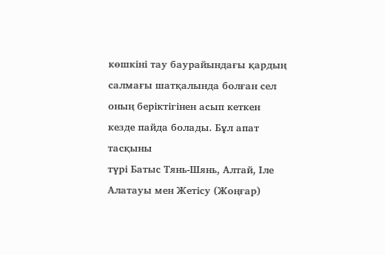көшкіні тау баурайындағы қардың салмағы шатқалында болған сел
оның беріктігінен асып кеткен кезде пайда болады. Бұл апат тасқыны
түрі Батыс Тянь-Шянь, Алтай, Іле Алатауы мен Жетісу (Жоңғар)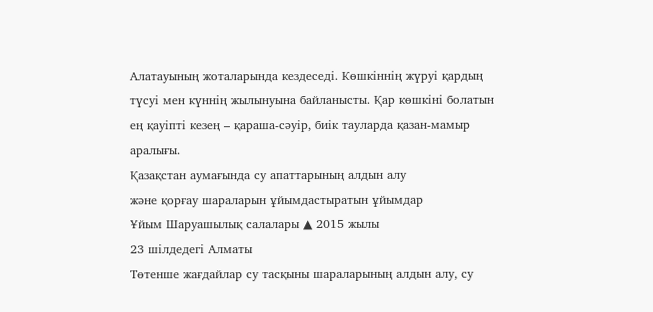Алатауының жоталарында кездеседі. Көшкіннің жүруі қардың
түсуі мен күннің жылынуына байланысты. Қар көшкіні болатын
ең қауіпті кезең – қараша-сәуір, биік тауларда қазан-мамыр
аралығы.
Қазақстан аумағында су апаттарының алдын алу
және қорғау шараларын ұйымдастыратын ұйымдар
Ұйым Шаруашылық салалары ▲ 2015 жылы
23 шілдедегі Алматы
Төтенше жағдайлар су тасқыны шараларының алдын алу, су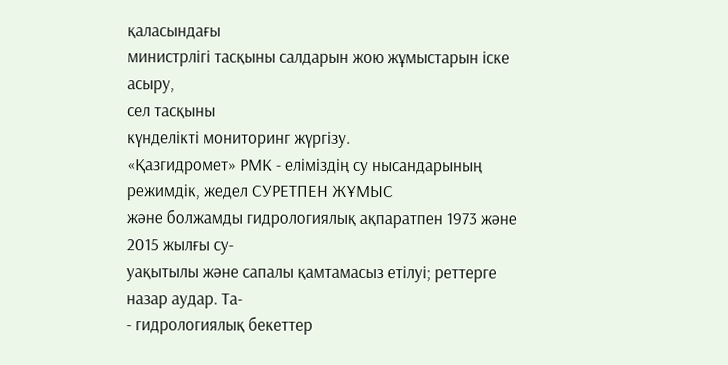қаласындағы
министрлігі тасқыны салдарын жою жұмыстарын іске асыру,
сел тасқыны
күнделікті мониторинг жүргізу.
«Қазгидромет» РМК - еліміздің су нысандарының режимдік, жедел СУРЕТПЕН ЖҰМЫС
және болжамды гидрологиялық ақпаратпен 1973 және 2015 жылғы су-
уақытылы және сапалы қамтамасыз етілуі; реттерге назар аудар. Та-
- гидрологиялық бекеттер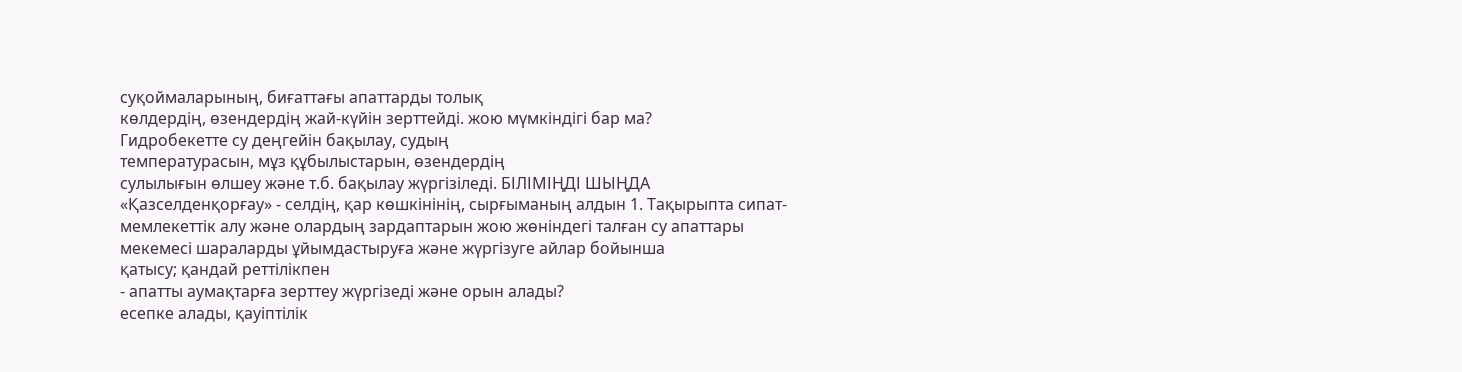суқоймаларының, биғаттағы апаттарды толық
көлдердің, өзендердің жай-күйін зерттейді. жою мүмкіндігі бар ма?
Гидробекетте су деңгейін бақылау, судың
температурасын, мұз құбылыстарын, өзендердің
сулылығын өлшеу және т.б. бақылау жүргізіледі. БІЛІМІҢДІ ШЫҢДА
«Қазселденқорғау» - селдің, қар көшкінінің, сырғыманың алдын 1. Тақырыпта сипат-
мемлекеттік алу және олардың зардаптарын жою жөніндегі талған су апаттары
мекемесі шараларды ұйымдастыруға және жүргізуге айлар бойынша
қатысу; қандай реттілікпен
- апатты аумақтарға зерттеу жүргізеді және орын алады?
есепке алады, қауіптілік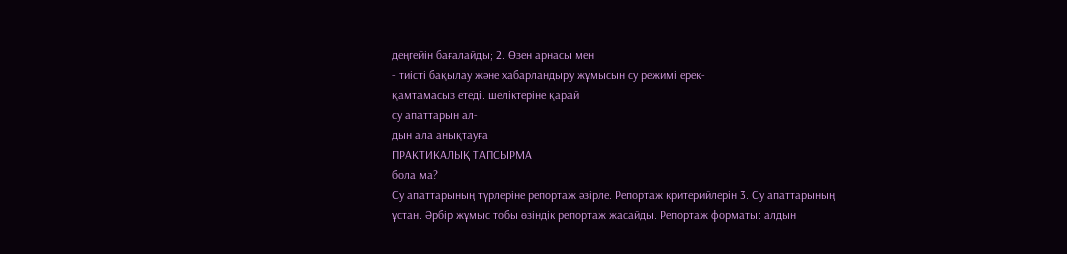деңгейін бағалайды; 2. Өзен арнасы мен
- тиісті бақылау және хабарландыру жұмысын су режимі ерек-
қамтамасыз етеді. шеліктеріне қарай
су апаттарын ал-
дын ала анықтауға
ПРАКТИКАЛЫҚ ТАПСЫРМА
бола ма?
Су апаттарының түрлеріне репортаж әзірле. Репортаж критерийлерін 3. Су апаттарының
ұстан. Әрбір жұмыс тобы өзіндік репортаж жасайды. Репортаж форматы: алдын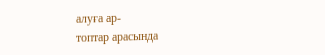алуға ар-
топтар арасында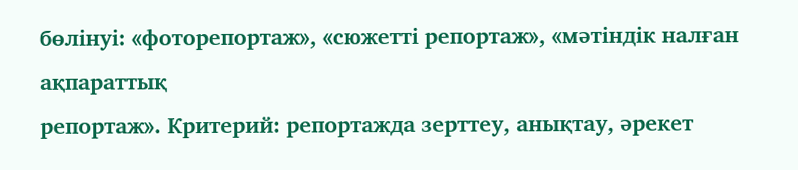бөлінуі: «фоторепортаж», «сюжетті репортаж», «мәтіндік налған ақпараттық
репортаж». Критерий: репортажда зерттеу, анықтау, әрекет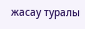жасау туралы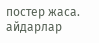постер жаса.
айдарлар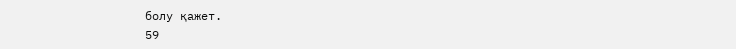болу қажет.
59